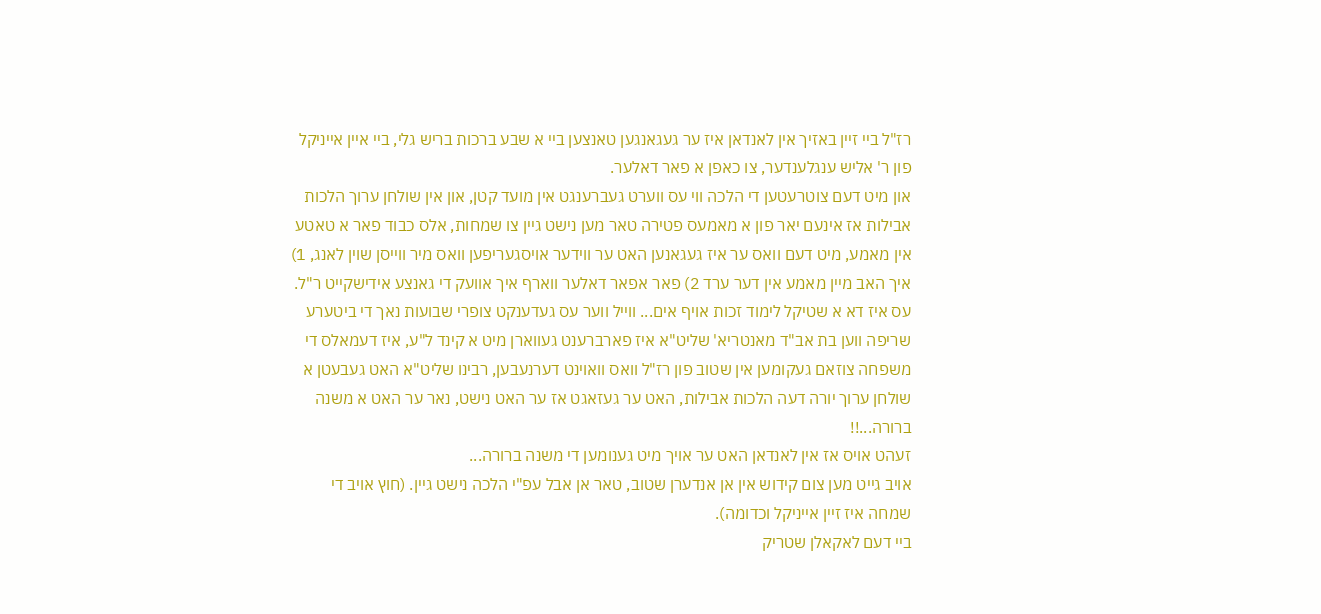רז"ל ביי זיין באזיך אין לאנדאן איז ער געגאנגען טאנצען ביי א שבע ברכות בריש גלי, ביי איין אייניקל פון ר' אליש ענגלענדער, צו כאפן א פאר דאלער.
און מיט דעם צוטרעטען די הלכה ווי עס ווערט געברענגט אין מועד קטן, און אין שולחן ערוך הלכות אבילות אז אינעם יאר פון א מאמעס פטירה טאר מען נישט גיין צו שמחות, אלס כבוד פאר א טאטע אין מאמע, מיט דעם וואס ער איז געגאנען האט ער ווידער אויסגעריפען וואס מיר ווייסן שוין לאנג, 1) איך האב מיין מאמע אין דער ערד 2) פאר אפאר דאלער ווארף איך אוועק די גאנצע אידישקייט ר"ל.
עס איז דא א שטיקל לימוד זכות אויף אים... ווייל ווער עס געדענקט צופרי שבועות נאך די ביטערע שריפה ווען בת אב"ד מאנטריא' שליט"א איז פארברענט געווארן מיט א קינד ל"ע, איז דעמאלס די משפחה צוזאם געקומען אין שטוב פון רז"ל וואס וואוינט דערנעבען, רבינו שליט"א האט געבעטן א שולחן ערוך יורה דעה הלכות אבילות, האט ער געזאגט אז ער האט נישט, נאר ער האט א משנה ברורה...!!
זעהט אויס אז אין לאנדאן האט ער אויך מיט גענומען די משנה ברורה...
אויב גייט מען צום קידוש אין אן אנדערן שטוב, טאר אן אבל עפ"י הלכה נישט גיין. (חוץ אויב די שמחה איז זיין אייניקל וכדומה).
ביי דעם לאקאלן שטריק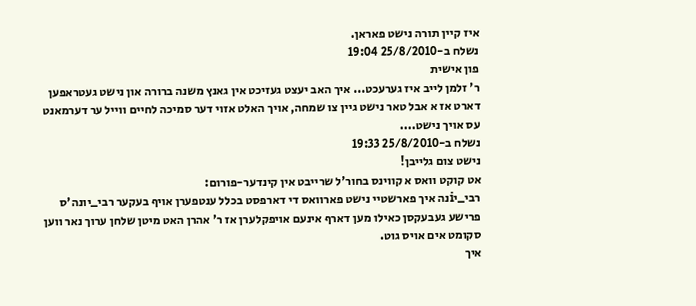איז קיין תורה נישט פאראן.
נשלח ב-25/8/2010 19:04
פון אישית
ר' זלמן לייב איז גערעכט... איך האב יעצט געזיכט אין גאנץ משנה ברורה און נישט געטראפען דארט אז א אבל טאר נישט גיין צו שמחה, אויך האלט אזוי דער סמיכה לחיים ווייל ער דערמאנט עס אויך נישט....
נשלח ב-25/8/2010 19:33
נישט צום גלייבן!
אט קוקט וואס א קווינס בחור'ל שרייבט אין קינדער-פורום:
רבי_יiנה איך פארשטיי נישט פארוואס די דארפסט בכלל ענטפערן אויף בעקער רבי_יונה'ס פרישע געבעקסן כאילו מען דארף אינעם אויפקלערן אז ר' אהרן האט מיטן שלחן ערוך נאר ווען סקומט אים אויס גוט.
איך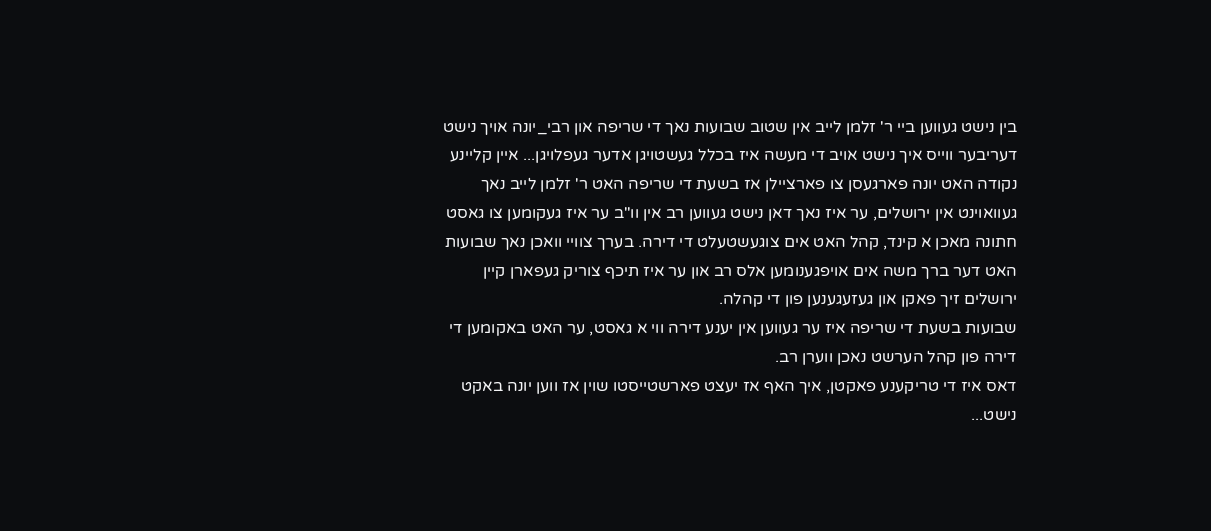בין נישט געווען ביי ר' זלמן לייב אין שטוב שבועות נאך די שריפה און רבי_יונה אויך נישט דעריבער ווייס איך נישט אויב די מעשה איז בכלל געשטויגן אדער געפלויגן... איין קליינע נקודה האט יונה פארגעסן צו פארציילן אז בשעת די שריפה האט ר' זלמן לייב נאך געוואוינט אין ירושלים, ער איז נאך דאן נישט געווען רב אין וו"ב ער איז געקומען צו גאסט חתונה מאכן א קינד, קהל האט אים צוגעשטעלט די דירה. בערך צוויי וואכן נאך שבועות האט דער ברך משה אים אויפגענומען אלס רב און ער איז תיכף צוריק געפארן קיין ירושלים זיך פאקן און געזעגענען פון די קהלה.
שבועות בשעת די שריפה איז ער געווען אין יענע דירה ווי א גאסט, ער האט באקומען די דירה פון קהל הערשט נאכן ווערן רב.
דאס איז די טריקענע פאקטן, איך האף אז יעצט פארשטייסטו שוין אז ווען יונה באקט נישט...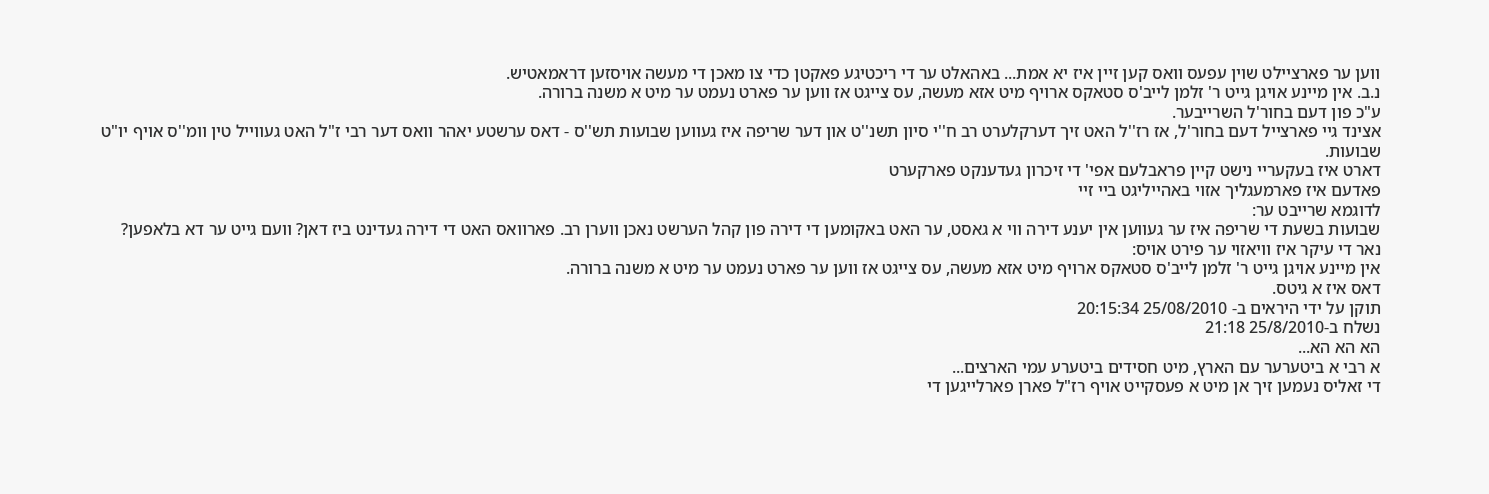ווען ער פארציילט שוין עפעס וואס קען זיין איז יא אמת... באהאלט ער די ריכטיגע פאקטן כדי צו מאכן די מעשה אויסזען דראמאטיש.
נ.ב. אין מיינע אויגן גייט ר' זלמן לייב'ס סטאקס ארויף מיט אזא מעשה, עס צייגט אז ווען ער פארט נעמט ער מיט א משנה ברורה.
ע"כ פון דעם בחור'ל השרייבער.
אצינד גיי פארצייל דעם בחור'ל, אז רז''ל האט זיך דערקלערט רב ח''י סיון תשנ''ט און דער שריפה איז געווען שבועות תש''ס - דאס ערשטע יאהר וואס דער רבי ז"ל האט געווייל טין וומ''ס אויף יו"ט שבועות.
דארט איז בעקעריי נישט קיין פראבלעם אפי' די זיכרון געדענקט פארקערט
פאדעם איז פארמעגליך אזוי באהייליגט ביי זיי
לדוגמא שרייבט ער:
שבועות בשעת די שריפה איז ער געווען אין יענע דירה ווי א גאסט, ער האט באקומען די דירה פון קהל הערשט נאכן ווערן רב. פארוואס האט די דירה געדינט ביז דאן? וועם גייט ער דא בלאפען?
נאר די עיקר איז וויאזוי ער פירט אויס:
אין מיינע אויגן גייט ר' זלמן לייב'ס סטאקס ארויף מיט אזא מעשה, עס צייגט אז ווען ער פארט נעמט ער מיט א משנה ברורה.
דאס איז א גיטס.
תוקן על ידי היראים ב- 25/08/2010 20:15:34
נשלח ב-25/8/2010 21:18
הא הא הא...
א רבי א ביטערער עם הארץ, מיט חסידים ביטערע עמי הארצים...
די זאליס נעמען זיך אן מיט א פעסקייט אויף רז"ל פארן פארלייגען די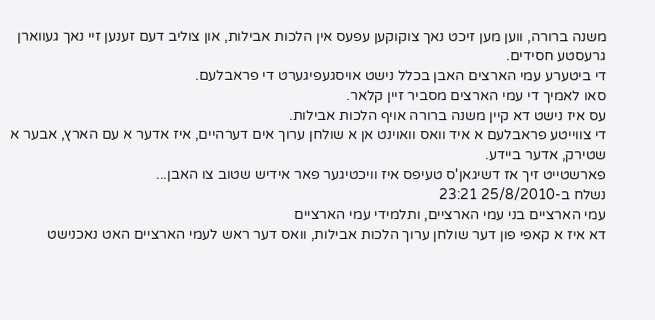משנה ברורה, ווען מען זיכט נאך צוקוקען עפעס אין הלכות אבילות, און צוליב דעם זענען זיי נאך געווארן גרעסטע חסידים.
די ביטערע עמי הארצים האבן בכלל נישט אויסגעפיגערט די פראבלעם.
סאו לאמיך די עמי הארצים מסביר זיין קלאר.
עס איז נישט דא קיין משנה ברורה אויף הלכות אבילות.
די צווייטע פראבלעם א איד וואס וואוינט אן א שולחן ערוך אים דערהיים, איז אדער א עם הארץ, אבער א שטירק, אדער ביידע.
פארשטייט זיך אז דשיגאן'ס טעיפס איז וויכטיגער פאר אידיש שטוב צו האבן...
נשלח ב-25/8/2010 23:21
עמי הארציים בני עמי הארציים, ותלמידי עמי הארציים
דא איז א קאפי פון דער שולחן ערוך הלכות אבילות, וואס דער ראש לעמי הארציים האט נאכנישט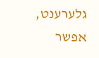גלערענט, אפשר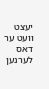יעצט וועט ער דאס לערנען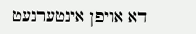דא אויפן אינטערנעט